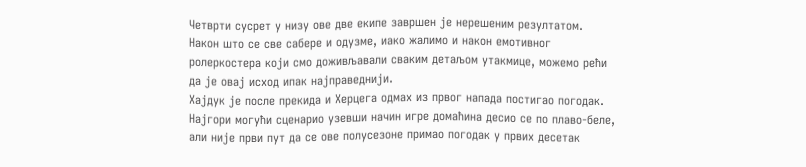Четврти сусрет у низу ове две екипе завршен је нерешеним резултатом. Након што се све сабере и одузме, иако жалимо и након емотивног ролеркостера који смо доживљавали сваким детаљом утакмице, можемо рећи да је овај исход ипак најправеднији.
Хајдук је после прекида и Херцега одмах из првог напада постигао погодак. Најгори могући сценарио узевши начин игре домаћина десио се по плаво-беле, али није први пут да се ове полусезоне примао погодак у првих десетак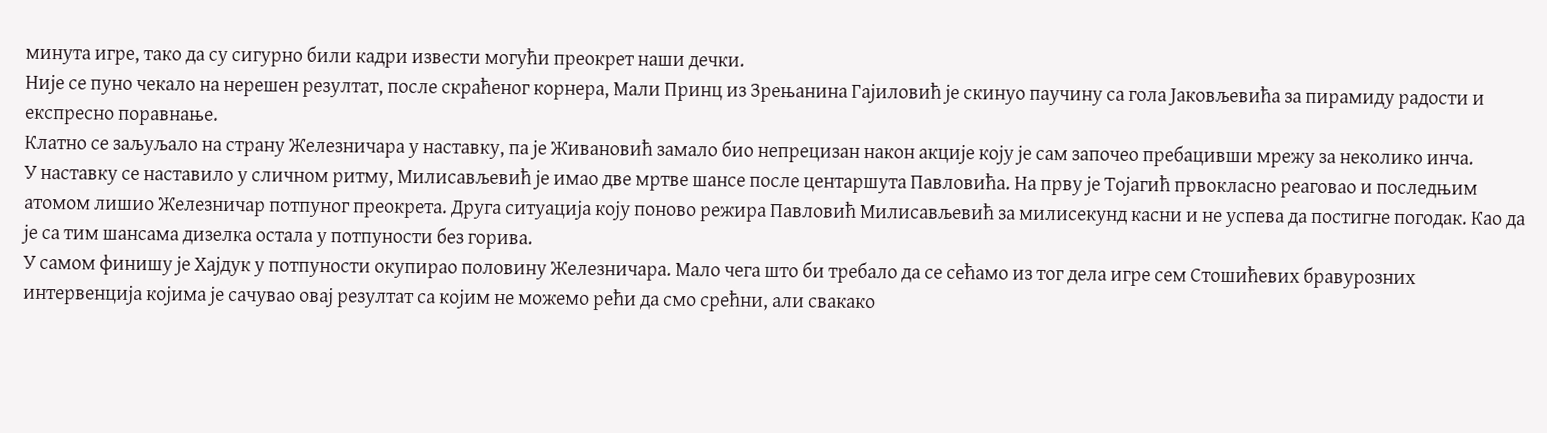минута игре, тако да су сигурно били кадри извести могући преокрет наши дечки.
Није се пуно чекало на нерешен резултат, после скраћеног корнера, Мали Принц из Зрењанина Гајиловић је скинуо паучину са гола Јаковљевића за пирамиду радости и експресно поравнање.
Клатно се заљуљало на страну Железничара у наставку, па је Живановић замало био непрецизан након акције коју је сам започео пребацивши мрежу за неколико инча.
У наставку се наставило у сличном ритму, Милисављевић је имао две мртве шансе после центаршута Павловића. На прву је Тојагић првокласно реаговао и последњим атомом лишио Железничар потпуног преокрета. Друга ситуација коју поново режира Павловић Милисављевић за милисекунд касни и не успева да постигне погодак. Као да је са тим шансама дизелка остала у потпуности без горива.
У самом финишу је Хајдук у потпуности окупирао половину Железничара. Мало чега што би требало да се сећамо из тог дела игре сем Стошићевих бравурозних интервенција којима је сачувао овај резултат са којим не можемо рећи да смо срећни, али свакако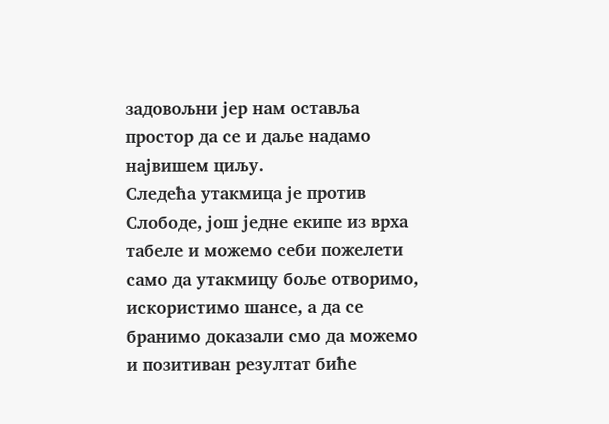задовољни јер нам оставља простор да се и даље надамо највишем циљу.
Следећа утакмица је против Слободе, још једне екипе из врха табеле и можемо себи пожелети само да утакмицу боље отворимо, искористимо шансе, а да се бранимо доказали смо да можемо и позитиван резултат биће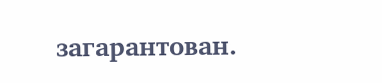загарантован.